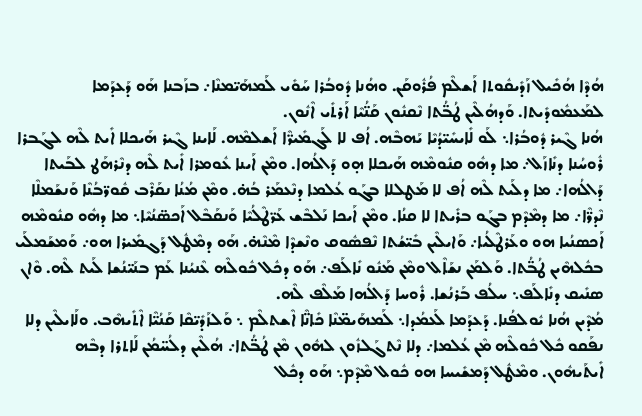ܗܳܕܶܐ ܗܳܟܺܝܠ ܙܰܕܺܝܩܽܘܬܐ ܐܰܫܠܶܡ ܦܳܪܽܘܩܰܢ. ܘܗܳܢܐ ܕܽܘܒܳܪܐ ܚܰܘܺܝ ܠܰܡܗܰܝ̈ܡܢܶܐ܇ ܒܙܰܒܢܐ ܗܰܘ ܕܰܥܕܰܡܐ ܠܡܰܥܡܽܘܕܺܝܬܐ. ܘܰܕܗܳܠܶܝܢ ܛܳܒ̈ܳܬܐ ܢܶܩܢܽܘܢ ܩܰܢ̈ܳܝܶܐ ܐܰܪܬܺܝ ܐܶܢܽܘܢ.
ܗܳܢܐ ܓܶܝܪ ܕܽܘܒܳܪܐ܆ ܠܰܘ ܠܺܐܝܚܺܝ̈ܕܳܝܶܐ ܝܰܗܒܶܗ. ܐܳܦ ܠܐ ܠܰܓܡܺܝܪ̈ܶܐ ܐܰܫܠܡܶܗ. ܠܰܐܝܢܐ ܓܶܝܪ ܗܰܝܟܠܐ ܐܺܝܬ ܠܶܗ ܠܓܰܒܪܐ ܪܽܘܚܳܢܐ ܕܢܺܐܙܰܠ܇ ܡܐ ܕܗܽܘ ܩܢܽܘܡܶܗ ܗܰܝܟܠܐ ܗ̣ܘ ܕܰܐܠܳܗܐ. ܘܡܶܢ ܐܰܝܢܐ ܥܽܘܡܪܐ ܐܺܝܬ ܠܶܗ ܕܢܶܪܗܰܛ ܠܒܰܝܬܐ ܕܰܐܠܳܗܐ܇ ܡܐ ܕܠܰܝܬ ܠܶܗ ܐܳܦ ܠܐ ܡܰܛܠܠܐ ܒܓܰܘ ܥܳܠܡܐ ܕܢܶܥܡܰܪ ܒܳܗ̇. ܘܡܶܢ ܡܳܢܳܐ ܢܩܰܪܶܒ ܩܽܘܪ̈ܒܳܢܶܐ ܘܰܢܫܰܡܠܶܐ ܢܶܕܪ̈ܶܐ܇ ܡܐ ܕܡܶܕܶܡ ܒܓܰܘ ܒܪܺܝܬܐ ܠܐ ܩܢܳܐ. ܘܡܶܢ ܐܰܝܟܐ ܢܰܠܒܶܫ ܥܰܪ̈ܛܶܠܳܝܶܐ ܘܰܢܩܰܒܶܠ ܐܰܟܣ̈ܢܳܝܶܐ܆ ܡܐ ܕܗܽܘ ܩܢܽܘܡܶܗ ܐܰܟܣܢܳܝܐ ܗܘ ܘܥܰܪܛܶܠܳܝܐ܇ ܘܰܐܝܠܶܝܢ ܒܺܝ̈ܫܳܬܐ ܢܶܦܣܽܘܩ ܘܢܶܫܕܶܐ ܡܶܢܶܗ̇. ܗܰܘ ܕܡܶܛܽܠ ܕܰܓܡܺܝܪܐ ܗܘ܇ ܘܰܡܫܰܡܠܰܝ ܒܟܽܠܗܶܝܢ ܛܳܒ̈ܳܬܐ. ܘܰܠܡܰܢ ܢܫܰܐܶܠ ܘܡܶܢ ܡܰܢܽܘ ܢܺܐܠܰܦ܇ ܗܰܘ ܕܟܽܠ ܟܽܘܠܶܗ ܥܶܢܝܳܢܐ ܥܰܡ ܒܢܰܝ̈ܢܳܫܐ ܠܰܝܬ ܠܶܗ. ܘܶܐܢ ܣܢܺܝܩ ܕܢܺܐܠܰܦ܆ ܚܠܳܦ ܒܰܪܢܳܫܐ. ܪܽܘܚܐ ܕܰܐܠܳܗܐ ܡܰܠܶܦ ܠܶܗ.
ܡܳܕܶܝܢ ܗܳܢܐ ܝܽܘܠܦܳܢܐ. ܕܰܥܕܰܡܐ ܠܰܥܡܳܕܐ܆ ܠܰܡܗܰܝܡ̈ܢܶܐ ܟܺܐܢ̈ܶܐ ܐܶܫܬܠܶܡ ܆ ܘܰܠܙܰܕܺܝ̈ܩܶܐ ܩܰܢܳܝ̈ܶܐ ܐܶܬܺܝܗܶܒ. ܘܠܰܐܝܠܶܝܢ ܕܠܐ ܢܦܰܩܘ ܟܽܠ ܟܽܘܠܶܗ ܡܶܢ ܥܳܠܡܐ܇ ܕܠܐ ܢܶܬܓܰܠܙܽܘܢ ܠܗܽܘܢ ܡܶܢ ܛܳܒ̈ܳܬܐ܇ ܗܳܠܶܝܢ ܕܠܳܚ̈ܡܳܢ ܠܰܐܬܪܐ ܕܒܶܗ ܐܺܝܬܰܝܗܽܘܢ. ܘܡܶܛܽܠ ܕܰܡܫܺܝܚܐ ܗܘ ܟܽܘܠ ܡܶܕܶܡ܆ ܗܰܘ ܕܟܽܠ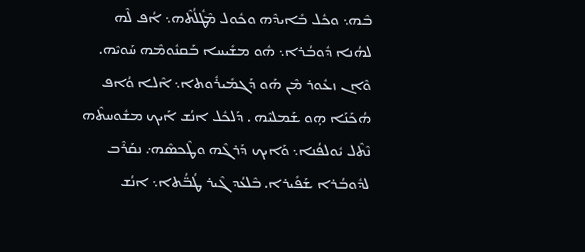ܒܶܗ܆ ܘܟܽܠ ܒܺܐܝܕܶܗ ܘܟܽܘܠ ܡܶܛܽܠܳܬܶܗ܆ ܐܳܦ ܠܶܗ ܠܗܳܢܐ ܕܽܘܒܳܪܐ܆ ܗܽܘ ܡܫܺܝܚܐ ܒܰܩܢܽܘܡܶܗ ܚܰܘܝܶܗ. ܘܶܐܢ ܙܥܽܘܪ ܡܶܢ ܗܰܘ ܕܰܓܡܺܝܪܽܘܬܐ܆ ܐܶܠܐ ܘܳܐܦ ܗܳܟܰܢܰܐ ܗ̣ܘ ܫܰܡܠܝܶܗ . ܕܰܠܟܽܠ ܐܢܳܫ ܐܰܝܟ ܡܫܽܘܚܬܶܗ ܢܶܬܶܠ ܝܽܘܠܦܳܢܐ܆ ܘܰܐܝܟ ܕܰܪܓܶܗ ܘܛܶܟܣܶܗ܇ ܢܩܰܪܶܒ ܠܕܽܘܒܳܪܐ ܫܰܦܺܝܪܐ. ܒܶܠܥܳܕ ܓܶܝܪ ܛܳܒ̈ܳܬܐ܆ ܐܢܳܫ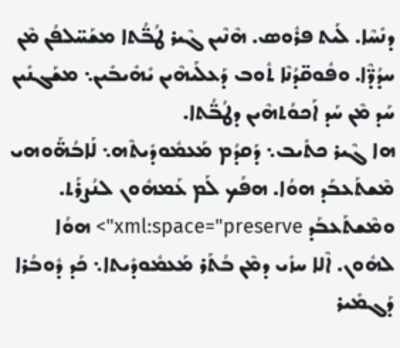ܕܢܺܚܶܐ. ܠܰܝܬ ܦܪܽܘܣ. ܗܶܢܶܝܢ ܓܶܝܪ ܛܳܒ̈ܳܬܐ ܡܫܰܚ̈ܠܦܳܢ ܡܶܢ ܚܕܳܕ̈ܶܐ. ܘܦܽܘܩ̈ܕܳܢܶܐ ܬܽܘܒ ܕܰܥܠܰܝܗܶܝܢ ܝܺܗܺܝܒܺܝܢ܆ ܡܫܰܓܢܺܝܢ ܚܰܕ ܡܶܢ ܚܰܕ ܐܰܟܘܳܬܗܶܝܢ ܕܛܳܒ̈ܳܬܐ.
ܗܐ ܓܶܝܪ ܟܬܺܝܒ܆ ܕܰܩܕܳܡ ܡܰܥܡܽܘܕܺܝܬܶܗ܆ ܠܰܐܒܳܗ̈ܰܘܗܝ ܡܶܫܬܰܥܒܰܕ ܗܘܳܐ. ܗܦܰܟ ܠܰܡ ܥܰܡܗܽܘܢ ܠܢܳܨܪܰܬ. ܘܡܶܫܬܰܥܒܰܕ xml:space="preserve"> ܗܘܳܐ ܠܗܽܘܢ. ܐܶܠܐ ܚܙܺܝ ܕܡܶܢ ܒܳܬܰܪ ܡܰܥܡܽܘܕܺܝܬܐ܆ ܟܰܕ ܕܽܘܒܳܪܐ ܕܰܓܡܺܝܪ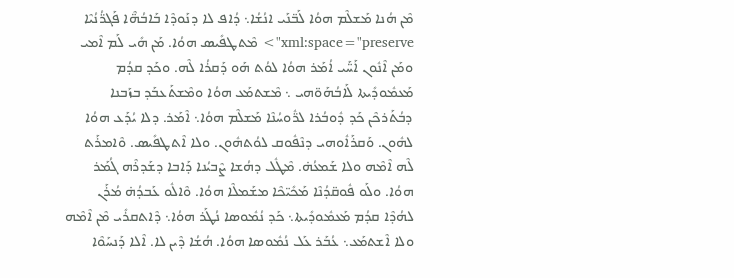ܡܶܢ ܗܳܢܐ ܡܰܫܠܶܡ ܗܘܳܐ ܠܰܒ̈ܢܰܝ ܐܢܳܫܳܐ܆ ܕܳܐܦ ܠܐ ܕܢܰܘܕܶܐ ܒܰܐܒܳܗ̈ܶܐ ܦܰܓܪ̈ܳܢܳܝܶܐ xml:space="preserve"> ܡܶܬܛܦܺܝܣ ܗܘܳܐ. ܡܰܢ ܗܺܝ ܠܰܡ ܐܶܡܝ ܘܡܰܢ ܐܶܢܽܘܢ ܐܰܚ̈ܰܝ ܐܳܡܰܪ ܗܘܳܐ ܠܘܳܬ ܗܰܘ ܕܰܩܪܳܐ ܠܶܗ. ܘܟܰܕ ܩܕܳܡ ܡܰܥܡܽܘܕܺܝܬܐ ܠܰܐܒܳܗܰܘ̈ܗܝ ܆ ܡܶܫܬܡܰܥ ܗܘܳܐ ܘܡܶܫܬܰܥܒܰܕ ܒܙܰܒܢܐ ܕܒܳܬܰܪܟܶܢ ܟܰܕ ܕܽܘܒܳܪܐ ܠܪ̈ܽܘܚܳܢܶܐ ܡܰܫܠܶܡ ܗܘܳܐ܆ ܐܶܡܰܪ. ܕܠܐ ܝܳܕܰܥ ܗܘܳܐ ܠܗܽܘܢ. ܘܰܩܪܰܐܽܘܗܝ ܕܢܶܦܽܘܩ ܠܘܳܬܗܽܘܢ. ܘܠܐ ܐܶܬܛܦܺܝܣ. ܘܶܐܡܪܰܬ ܠܶܗ ܐܶܡܶܗ ܘܠܐ ܫܰܡܥܳܗ̇. ܡܶܛܽܠ ܕܗܳܫܐ ܨܶܒܝܳܢܐ ܕܰܐܒܐ ܕܫܰܕܪܶܗ ܓܳܡܰܪ ܗܘܳܐ. ܘܠܰܘ ܦܽܘܩ̈ܕܳܢܶܐ ܡܰܟܺܝ̈ܟܶܐ ܡܫܰܡܠܶܐ ܗܘܳܐ. ܘܶܐܠܽܘ ܥܰܒܕܳܗ̇ ܡܳܪܰܢ ܠܗܳܕܶܐ ܩܕܳܡ ܡܰܥܡܽܘܕܺܝܬܐ܆ ܟܰܕ ܢܳܡܽܘܣܐ ܢܳܛܰܪ ܗܘܳܐ܆ ܕܶܐܬܩܪܺܝ ܡܶܢ ܐܶܡܶܗ ܘܠܐ ܐܶܫܬܡܰܥ܆ ܥܳܒܰܪ ܥܰܠ ܢܳܡܽܘܣܐ ܗܘܳܐ. ܗܳܫܳܐ ܕܶܝܢ ܠܐ. ܐܶܠܐ ܕܰܢܚܰܘܶܐ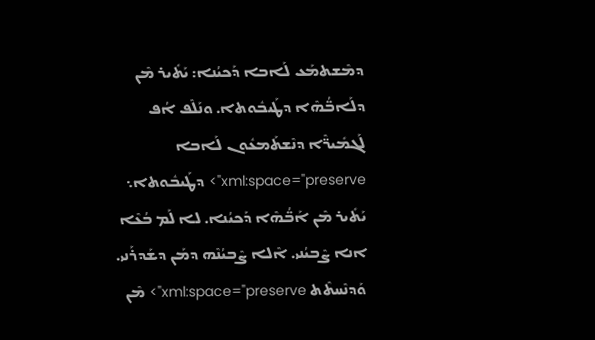ܕܡܶܫܬܡܰܥ ܠܰܐܒܐ ܕܰܟܝܳܢܐ: ܝܰܬܺܝܪ ܡܶܢ ܕܠܰܐܒ̈ܳܗܶܐ ܕܛܰܝܒܽܘܬܐ. ܘܢܰܠܶܦ ܐܳܦ ܠܰܓܡܺܝܪ̈ܶܐ ܕܢܶܫܬܰܡܥܽܘܢ ܠܰܐܒܐ xml:space="preserve"> ܕܛܰܝܒܽܘܬܐ܆ ܝܰܬܺܝܪ ܡܶܢ ܐܰܒ̈ܳܗܶܐ ܕܰܟܝܳܢܐ. ܠܐ ܠܰܡ ܒܳܥܶܐ ܐܢܐ ܨܶܒܝܳܢܝ. ܐܶܠܐ ܨܶܒܝܳܢܶܗ ܕܡܰܢ ܕܫܰܕܪܰܢܝ. ܘܰܕܢܶܚܬܶܬ xml:space="preserve"> ܡܶܢ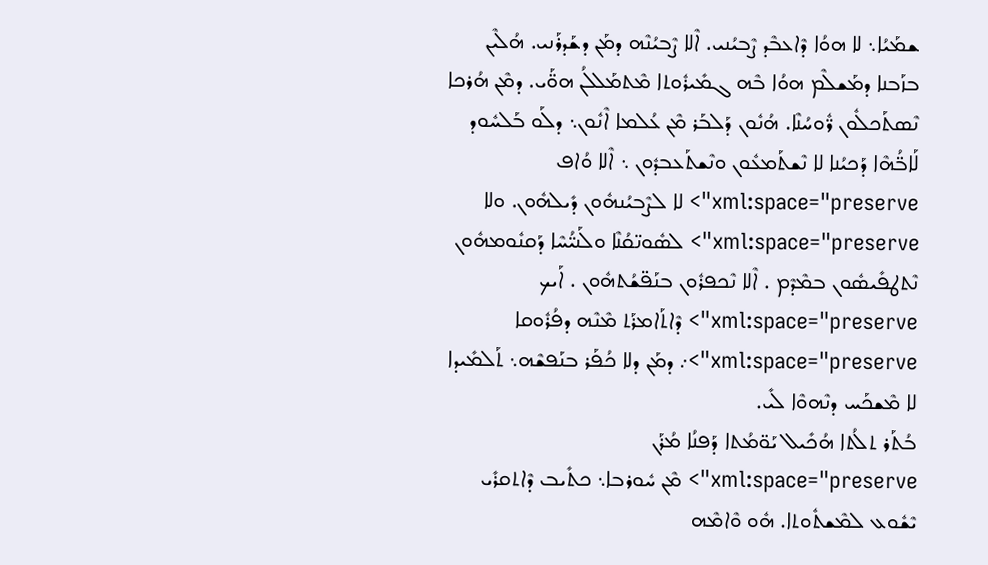ܫܡܰܝܳܐ܆ ܠܐ ܗܘܳܐ ܕܶܐܥܒܶܕ ܨܶܒܝܳܢܝ. ܐܶܠܐ ܨܶܒܝܳܢܶܗ ܕܡܰܢ ܕܫܰܕܪܰܢܝ. ܗܳܠܶܝܢ ܒܙܰܒܢܐ ܕܡܰܫܠܶܡ ܗܘܳܐ ܒܶܗ ܓܡܺܝܪܽܘܬܐ ܡܶܬܡܰܠܠܳܢ ܗܘ̈ܰܝ. ܕܡܶܢ ܗܳܪܟܐ ܢܶܣܬܰܟܠܽܘܢ ܪ̈ܽܘܚܳܢܶܐ. ܗܳܢܽܘܢ ܕܰܠܒܰܪ ܡܶܢ ܥܳܠܡܐ ܐܶܢܽܘܢ܆ ܕܠܰܘ ܒܰܠܚܽܘܕ ܠܰܐܒ̈ܳܗܶܐ ܕܰܟܝܳܢܐ ܠܐ ܢܶܫܬܰܡܥܽܘܢ ܘܢܶܫܬܰܥܒܕܽܘܢ ܆ ܐܶܠܐ ܘܳܐܦ xml:space="preserve"> ܠܐ ܠܨܶܒܝܳܢܗܽܘܢ ܕܺܝܠܗܽܘܢ. ܘܠܐ xml:space="preserve"> ܠܣܽܘܢ̈ܩܳܢܶܐ ܘܠܰܢܝ̈ܳܚܶܐ ܕܰܩܢܽܘܡܗܽܘܢ ܢܶܬܛܦܺܝܣܽܘܢ ܒܡܶܕܶܡ . ܐܶܠܐ ܢܶܟܦܪܽܘܢ ܒܢܰܦ̈ܫܳܬܗܽܘܢ . ܐܰܝܟ xml:space="preserve"> ܕܶܐܬܰܐܡܪܰܬ ܡܶܢܶܗ ܕܦܳܪܽܘܩܐ xml:space="preserve">܇ ܕܡܰܢ ܕܠܐ ܟܳܦܰܪ ܒܢܰܦܫܶܗ܆ ܬܰܠܡܺܝܕܐ ܠܐ ܡܶܫܟܰܚ ܕܢܶܗܘܶܐ ܠܺܝ.
ܒܳܬܰܪ ܬܠܳܬܐ ܗܳܟܺܝܠ ܝܰܘ̈ܡܳܬܐ ܕܰܦܢܳܐ ܡܳܪܰܢ xml:space="preserve"> ܡܶܢ ܚܽܘܪܒܐ܆ ܟܬܺܝܒ ܕܶܐܬܩܪܺܝ ܝܶܫܽܘܥ ܠܡܶܫܬܽܘܬܐ. ܗܽܘ ܘܶܐܡܶܗ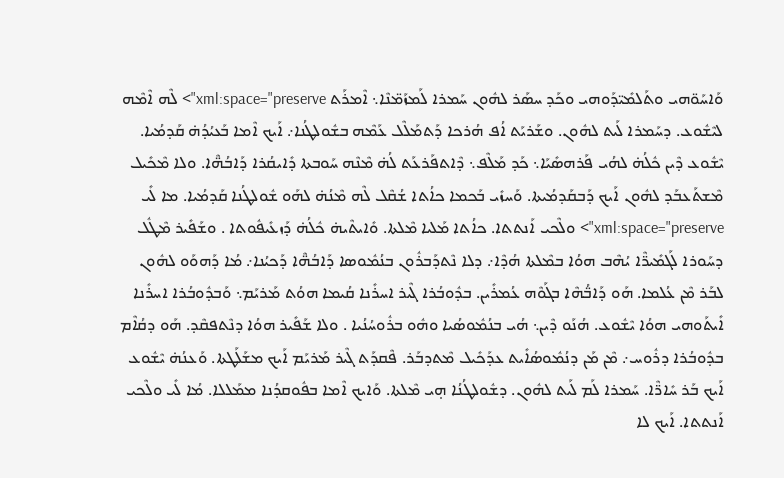ܘܰܐܚܰܘ̈ܗܝ ܘܬܰܠܡܺܝ̈ܕܰܘܗܝ ܘܟܰܕ ܚܣܰܪ ܠܗܽܘܢ ܚܰܡܪܐ ܠܰܡܙܰܡ̈ܢܶܐ܆ ܐܶܡܪܰܬ xml:space="preserve"> ܠܶܗ ܐܶܡܶܗ ܠܝܶܫܽܘܥ. ܕܚܰܡܪܐ ܠܰܝܬ ܠܗܽܘܢ. ܘܫܰܪܝܰܬ ܐܳܦ ܗܳܪܟܐ ܕܰܬܡܰܠܶܠ ܥܰܡܶܗ ܒܫܽܘܠܛܳܢܐ܇ ܐܰܝܟ ܐܶܡܐ ܒܰܥܝܳܕܳܗ̇ ܩܰܕܡܳܝܐ. ܝܶܫܽܘܥ ܕܶܝܢ ܟܽܠܳܗ̇ ܠܗܳܝ ܦܰܪܗܣܺܝܰܐ܆ ܟܰܕ ܡܰܠܶܦ܆ ܕܶܐܬܦܰܪܥܰܬ ܠܳܗ̇ ܡܶܢܶܗ ܚܰܘܒܬܐ ܕܺܐܝܩܳܪܐ ܕܰܐܒܳܗ̈ܶܐ. ܘܠܐ ܡܶܟܺܝܠ ܡܶܫܬܰܥܒܰܕ ܠܗܽܘܢ ܐܰܝܟ ܕܰܒܩܰܕܡܳܝܬܐ. ܘܰܚܙܺܝ ܒܰܟܡܐ ܟܐܳܬܐ ܫܳܩܶܠ ܠܶܗ ܡܶܢܳܗ̇ ܠܗܰܘ ܫܽܘܠܛܳܢܐ ܩܰܕܡܳܝܐ. ܡܐ ܠܺܝ xml:space="preserve"> ܘܠܶܟܝ ܐܰܢܬܬܐ. ܟܐܳܬܐ ܡܰܠܝܐ ܡܶܠܬܐ. ܘܺܐܝܬܶܝܗ̇ ܟܽܠܳܗ̇ ܕܰܙܥܺܝܦܽܘܬܐ . ܘܫܰܦܺܝܪ ܡܶܛܽܠ ܕܚܰܘܪܐ ܠܰܓܡܺܝܪ̈ܶܐ ܝܳܗܶܒ ܗܘܳܐ ܒܡܶܠܬܐ ܗܳܕܶܐ܇ ܕܠܐ ܢܶܬܕܰܒܪܽܘܢ ܒܢܳܡܽܘܣܐ ܕܰܐܒܳܗ̈ܶܐ ܕܰܟܝܳܢܐ܇ ܡܳܐ ܕܰܗܘܰܘ ܠܗܽܘܢ ܠܒܰܪ ܡܶܢ ܥܳܠܡܐ. ܗܰܘ ܕܰܐܒ̈ܳܗܶܐ ܒܓܰܘܶܗ ܥܳܡܪܺܝܢ. ܒܕܽܘܒܳܪܐ ܓܶܝܪ ܐܚܪܺܢܐ ܩܳܝܡܐ ܗܘܳܬ ܡܰܪܝܰܡ܆ ܘܰܒܕܽܘܒܳܪܐ ܐܚܪܺܢܐ ܐܺܝܬܰܘܗܝ ܗܘܳܐ ܝܶܫܽܘܥ. ܗܳܢܰܘ ܕܶܝܢ܆ ܗܳܝ ܒܢܳܡܽܘܣܳܝܐ ܘܗܽܘ ܒܪܽܘܚܳܢܳܝܐ . ܘܠܐ ܫܰܦܺܝܪ ܗܘܳܐ ܕܢܶܬܦܩܶܕ. ܗܰܘ ܕܩܳܐܶܡ ܒܕܽܘܒܳܪܐ ܕܪܽܘܚ܇ ܡܶܢ ܡܰܢ ܕܢܳܡܽܘܣܳܐܺܝܬ ܥܕܰܟܺܝܠ ܡܶܬܕܒܰܪ. ܦܶܩܕܰܬ ܓܶܝܪ ܡܰܪܝܰܡ ܐܰܝܟ ܡܫܰܠܰܛܬܐ. ܘܰܥܢܳܗ̇ ܝܶܫܽܘܥ ܐܰܝܟ ܒܰܪ ܚܺܐܪ̈ܶܐ. ܚܰܡܪܐ ܠܰܡ ܠܰܝܬ ܠܗܽܘܢ. ܕܫܽܘܠܛܳܢܳܐ ܗ̣ܝ ܡܶܠܬܐ. ܘܰܐܝܟ ܐܶܡܐ ܒܦܽܘܩܕܳܢܐ ܡܡܰܠܠܐ. ܡܳܐ ܠܺܝ ܘܠܶܟܝ ܐܰܢܬܬܐ. ܐܰܝܟ ܠܐ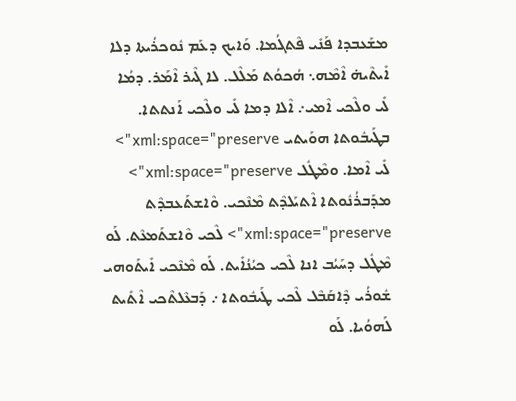ܡܫܰܥܒܕܐ ܦܰܢܺܝ ܦܶܬܓܳܡܐ. ܘܰܐܝܟ ܕܥܰܡ ܢܽܘܟܪܳܝܬܐ ܕܠܐ ܐܺܝܬܶܝܗ̇ ܐܶܡܶܗ܆ ܗܳܟܘܳܬ ܡܰܠܶܠ. ܠܐ ܓܶܝܪ ܐܶܡܰܪ. ܕܡܳܐ ܠܺܝ ܘܠܶܟܝ ܐܶܡܝ܇ ܐܶܠܐ ܕܡܐ ܠܺܝ ܘܠܶܟܝ ܐܰܢܬܬܐ. ܒܛܰܝܒܽܘܬܐ ܗܘܰܝܬܝ xml:space="preserve"> ܠܺܝ ܐܶܡܐ. ܘܡܶܛܽܠ xml:space="preserve"> ܡܕܰܒܪܳܢܽܘܬܐ ܐܶܬܝܰܠܕܶܬ ܡܶܢܶܟܝ. ܘܶܐܫܬܰܥܒܕܶܬ xml:space="preserve"> ܠܶܟܝ ܘܶܐܫܬܰܡܥܶܬ. ܠܰܘ ܡܶܛܽܠ ܕܚܰܝܳܒ ܐܢܐ ܠܶܟܝ ܟܝܳܢܳܐܺܝܬ. ܠܰܘ ܡܶܢܶܟܝ ܐܺܝܬܰܘܗܝ ܫܽܘܪܳܝ ܕܶܐܩܰܒܶܠ ܠܶܟܝ ܛܰܝܒܽܘܬܐ ܇ ܕܰܒܥܶܠܬܶܟܝ ܐܶܬܺܝܬ ܠܰܗܘܳܝܐ. ܠܰܘ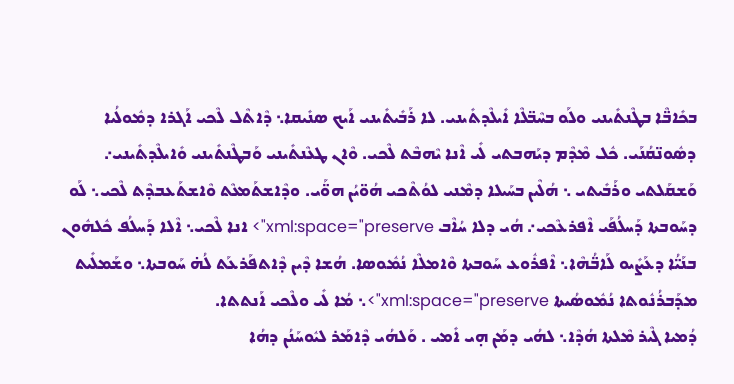ܒܟܺܐܒ̈ܶܐ ܒܛܶܢܬܺܝܢܝ ܘܠܰܘ ܒܚܶܒ̈ܠܶܐ ܐܺܝܠܶܕܬܺܝܢܝ. ܠܐ ܪܰܒܺܝܬܺܝܢܝ ܐܰܝܟ ܣܢܺܝܩܐ܆ ܕܶܐܬܶܠ ܠܶܟܝ ܐܰܓܪܐ ܕܡܽܘܠܳܝܐ ܕܣܽܘܢ̈ܩܳܢܰܝ. ܟܽܠ ܡܶܕܶܡ ܕܝܰܗܒܬܝ ܠܺܝ ܐܶܢܐ ܝܶܗܒܶܬ ܠܶܟܝ. ܘܶܐܢ ܛܥܶܢܬܺܝܢܝ ܘܰܒܛܶܢܬܺܝܢܝ ܘܺܐܝܠܶܕܬܺܝܢܝ܇ ܘܰܫܩܰܠܬܝ ܘܪܰܒܺܝܬܝ ܆ ܗܳܠܶܝܢ ܒܚܰܝܠܐ ܕܡܶܢܝ ܠܘܳܬܶܟܝ ܗܳܘ̈ܝܳܢ ܗܘ̈ܰܝ. ܘܕܶܐܫܬܰܡܥܶܬ ܘܶܐܫܬܰܥܒܕܶܬ ܠܶܟܝ܆ ܠܰܘ ܕܚܰܘܒܬܐ ܕܰܚܠܳܦܰܝ ܐܶܦܪܥܶܟܝ܇ ܗܳܝ ܕܠܐ ܚܳܐܶܒ xml:space="preserve"> ܐܢܐ ܠܶܟܝ܆ ܐܶܠܐ ܕܰܚܠܳܦ ܟܽܠܗܽܘܢ ܒܢܰܝ̈ܳܐ ܕܥܰܨܺܝܘ ܠܰܐܒ̈ܳܗܶܐ܆ ܐܶܦܪܽܘܥ ܚܰܘܒܬܐ ܘܶܐܡܠܶܐ ܢܳܡܽܘܣܐ. ܗܳܫܐ ܕܶܝܢ ܕܶܐܬܦܰܪܥܰܬ ܠܳܗ̇ ܚܰܘܒܬܐ܆ ܘܫܰܡܠܺܝܬ ܡܕܰܒܪܳܢܽܘܬܐ ܢܳܡܽܘܣܳܝܬܐ xml:space="preserve">܆ ܡܳܐ ܠܺܝ ܘܠܶܟܝ ܐܰܢܬܬܐ.
ܕܳܡܝܐ ܓܶܝܪ ܡܶܠܬܐ ܗܳܕܶܐ܆ ܠܗܳܝ ܕܡܰܢ ܗ̣ܝ ܐܺܡܝ . ܘܰܠܗܳܝ ܕܶܐܡܰܪ ܠܝܽܘܚܰܢܳܢ ܕܗܳܐ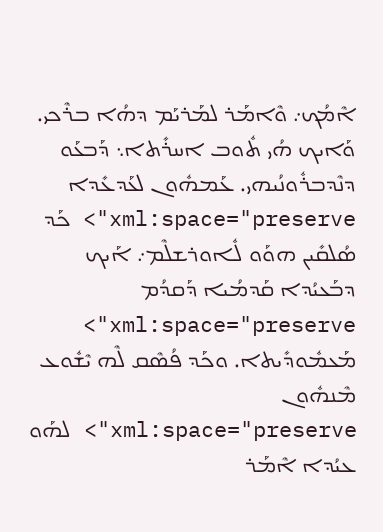ܐܶܡܳܟ܇ ܘܶܐܡܰܪ ܠܡܰܪܝܰܡ ܕܗܳܐ ܒܪܶܟܝ. ܘܰܐܝܟ ܗܳܝ ܬܽܘܒ ܐܚܪܺܬܐ܆ ܕܰܒܥܰܘ ܕܢܶܕܒܪܽܘܢܳܝܗܝ. ܥܰܡܗܽܘܢ ܠܥܰܕܥܺܕܐ xml:space="preserve"> ܟܰܕ ܣܳܠܩܺܝܢ ܗܘܰܘ ܠܽܐܘܪܫܠܶܡ܇ ܐܰܝܟ ܕܒܰܥܝܳܕܐ ܩܰܕܡܳܝܐ ܕܰܩܕܳܡ xml:space="preserve"> ܡܰܥܡܽܘܕܺܝܬܐ. ܘܟܰܕ ܦܳܣܶܩ ܠܶܗ ܝܶܫܽܘܥ ܡܶܢܗܽܘܢ xml:space="preserve"> ܠܗܰܘ ܥܝܳܕܐ ܐܶܡܰܪ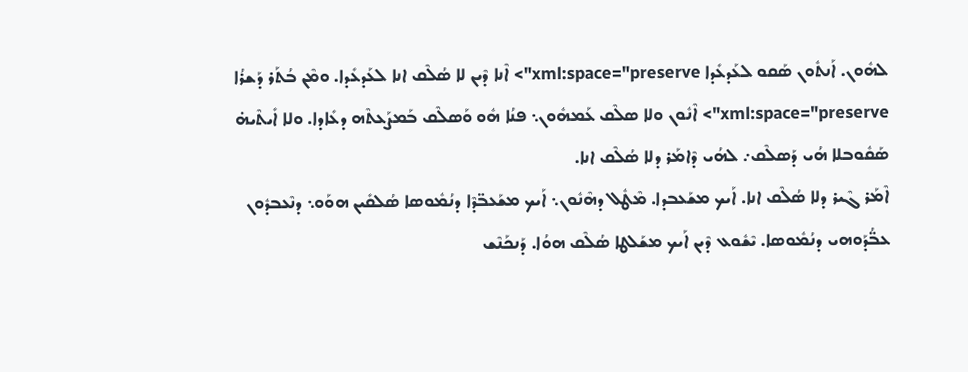ܠܗܽܘܢ. ܐܰܢܬܽܘܢ ܣܰܩܘ ܠܥܰܕܥܺܕܐ xml:space="preserve"> ܐܶܢܐ ܕܶܝܢ ܠܐ ܣܳܠܶܩ ܐܢܐ ܠܥܰܕܥܺܕܐ. ܘܡܶܢ ܒܳܬܰܪ ܕܰܫܪܳܐ xml:space="preserve"> ܐܶܢܽܘܢ ܘܠܐ ܣܠܶܩ ܥܰܡܗܽܘܢ܆ ܦܢܳܐ ܗܽܘ ܘܰܣܠܶܩ ܒܰܡܨܰܥܬܶܗ ܕܥܺܐܕܐ. ܘܠܐ ܐܺܝܬܶܝܗ̇ ܣܰܩܽܘܒܠܐ ܗܳܝ ܕܰܣܠܶܩ܇ ܠܗܳܝ ܕܶܐܡܰܪ ܕܠܐ ܣܳܠܶܩ ܐܢܐ.
ܐܶܡܰܪ ܓܶܝܪ ܕܠܐ ܣܳܠܶܩ ܐܢܐ. ܐܰܝܟ ܡܫܰܥܒܕܐ. ܡܶܛܽܠ ܕܗܶܢܽܘܢ܆ ܐܰܝܟ ܡܫܰܥܒ̈ܕܶܐ ܕܢܳܡܽܘܣܐ ܣܳܠܩܺܝܢ ܗܘܰܘ܆ ܕܢܶܥܒܕܽܘܢ ܥܒ̈ܳܕܰܘܗܝ ܕܢܳܡܽܘܣܐ. ܝܶܫܽܘܥ ܕܶܝܢ ܐܰܝܟ ܡܫܰܠܛܐ ܣܳܠܶܩ ܗܘܳܐ. ܕܰܢܟܰܢܶܫ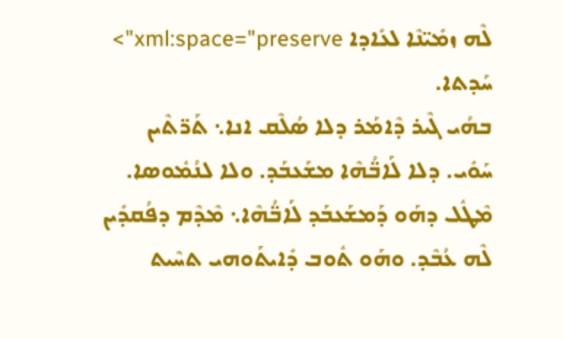ܠܶܗ ܙܡܺܝ̈ܢܶܐ ܠܥܺܐܕܐ xml:space="preserve"> ܚܰܕܬܐ.
ܒܗܳܝ ܓܶܝܪ ܕܶܐܡܰܪ ܕܠܐ ܣܳܠܶܩ ܐܢܐ܆ ܬܰܪ̈ܬܶܝܢ ܚܰܘܺܝ. ܕܠܐ ܠܰܐܒ̈ܳܗܶܐ ܡܫܰܥܒܰܕ. ܘܠܐ ܠܢܳܡܽܘܣܐ. ܡܶܛܽܠ ܕܗܰܘ ܕܰܡܫܰܥܒܰܕ ܠܰܐܒ̈ܳܗܶܐ܆ ܡܶܕܶܡ ܕܦܳܩܕܺܝܢ ܠܶܗ ܥܳܒܶܕ. ܘܗܰܘ ܬܽܘܒ ܕܺܐܝܬܰܘܗܝ ܬܚܶܝܬ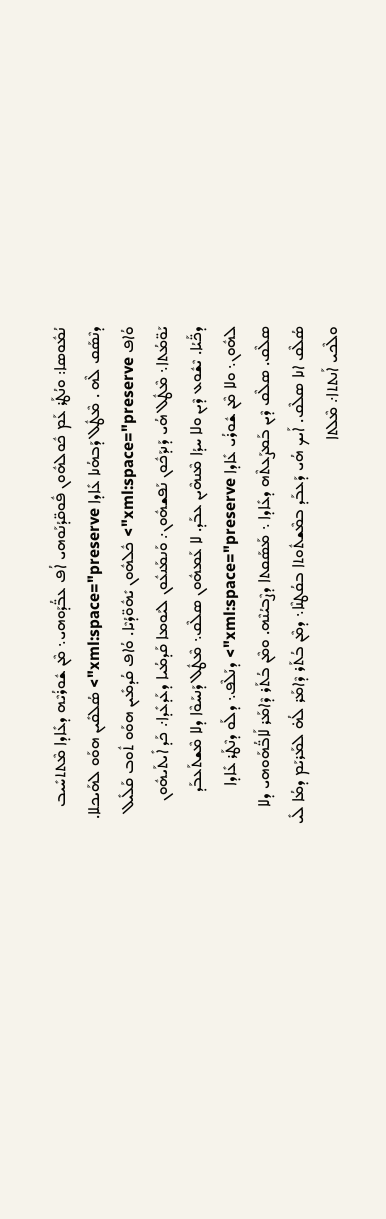ܢܳܡܽܘܣܐ: ܘܢܳܛܰܪ ܥܰܡ ܟܽܘܠܗܽܘܢ ܦܽܘܩ̈ܕܳܢܰܘܗܝ ܐܳܦ ܥܒ̈ܳܕܰܘܗܝ܆ ܡܶܢ ܫܽܘܪܳܝܶܗ ܕܥܺܐܕܐ ܡܶܬܬܚܺܝܒ ܕܢܶܣܰܩ ܠܶܗ . ܡܶܛܽܠ ܕܰܒܗܳܢܐ ܥܺܐܕܐ xml:space="preserve"> ܣܳܠܩܺܝܢ ܗܘܰܘ ܠܗܰܝܟܠܐ. ܘܳܐܦ xml:space="preserve"> ܟܽܠܗܽܘܢ ܝܺܗܽܘ̈ܕܳܝܶܐ. ܘܳܐܦ ܩܳܕܡܺܝܢ ܗܘܰܘ ܬܽܘܒ ܩܰܠܺܝܠ ܝܰܘ̈ܡܳܬܐ܆ ܡܶܛܽܠ ܗܳܝ ܕܰܢܕܰܟܽܘܢ ܢܰܦܫܗܽܘܢ܇ ܘܰܢܡܰܢܥܽܘܢ ܠܝܰܘܡܐ ܩܰܕܡܳܝܐ ܕܥܰܕܥܺܕܐ܇ ܟܰܕ ܐܺܝܬܰܝܗܽܘܢ ܕܟ̈ܰܝܳܐ. ܝܶܫܽܘܥ ܕܶܝܢ ܘܠܐ ܚܕܳܐ ܡܶܢܗܶܝܢ ܥܒܰܕ. ܠܐ ܥܰܡܗܽܘܢ ܣܠܶܩ܆ ܡܶܛܽܠ ܕܰܢܚܰܘܶܐ ܕܠܐ ܡܶܫܬܰܥܒܰܕ ܠܗܽܘܢ܆ ܘܠܐ ܡܶܢ ܫܽܘܪܳܝ ܥܺܐܕܐ xml:space="preserve"> ܕܢܰܠܶܦ܆ ܕܠܰܘ ܕܢܶܛܰܪ ܥܺܐܕܐ ܣܠܶܩ. ܣܠܶܩ ܕܶܝܢ ܒܰܡܨܰܥܬܶܗ ܕܥܺܐܕܐ ܆ ܡܰܣܰܩܬܐ ܕܨܶܒܝܳܢܶܗ. ܘܡܶܢ ܒܳܬܰܪ ܕܶܐܡܰܪ ܠܰܐܒ̈ܳܗܰܘܗܝ ܕܠܐ ܣܳܠܶܩ ܐܢܐ ܣܠܶܩ. ܐܰܝܟ ܗܳܝ ܕܰܥܒܰܕ ܒܡܶܫܬܽܘܬܐ ܒܩܳܛܢܶܐ܆ ܕܡܶܢ ܒܳܬܰܪ ܕܶܐܡܰܪ ܠܳܗ̇ ܠܡܰܪܝܰܡ ܕܡܳܐ ܠܺܝ ܘܠܶܟܝ ܐܰܢܬܬܐ܇ ܡܶܠܬܐ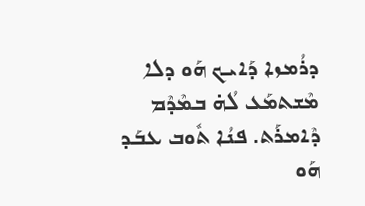ܕܪܳܡܙܐ ܕܰܐܝܟ ܗܰܘ ܕܠܐ ܡܶܫܬܡܰܥ ܠܳܗ̇ ܒܡܶܕܶܡ ܕܶܐܡܪܰܬ. ܦܢܳܐ ܬܽܘܒ ܥܒܰܕ ܗܰܘ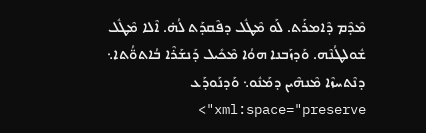ܡܶܕܶܡ ܕܶܐܡܪܰܬ. ܠܰܘ ܡܶܛܽܠ ܕܦܶܩܕܰܬ ܠܳܗ̇. ܐܶܠܐ ܡܶܛܽܠ ܫܽܘܠܛܳܢܶܗ. ܘܰܕܙܰܒܢܐ ܗܘܳܐ ܡܶܟܺܝܠ ܕܰܢܫܰܪܶܐ ܒܳܐܬܘ̈ܳܬܐ܆ ܕܢܶܬܚܙܶܐ ܡܶܢܗܶܝܢ ܕܡܰܢܽܘ܆ ܘܰܕܢܰܘܕܰܥ xml:space="preserve">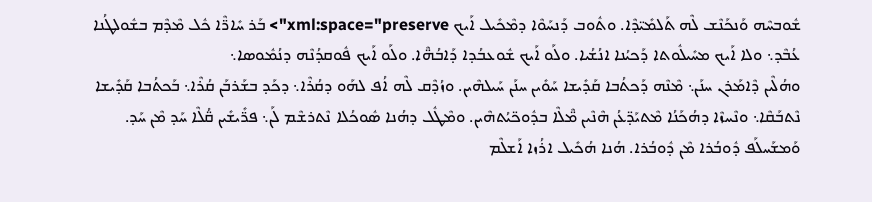ܫܽܘܒܚܶܗ ܘܰܢܟܰܢܶܫ ܠܶܗ ܬܰܠܡܺܝ̈ܕܶܐ. ܘܬܽܘܒ ܕܰܢܚܰܘܶܐ ܕܡܶܟܺܝܠ ܐܰܝܟ xml:space="preserve"> ܒܰܪ ܚܺܐܪ̈ܶܐ ܟܽܠ ܡܶܕܶܡ ܒܫܽܘܠܛܳܢܐ ܥܳܒܶܕ܆ ܘܠܐ ܐܰܝܟ ܡܚܺܝܠܽܘܬܐ ܕܰܟܝܳܢܐ ܐܢܳܫܳܝܐ. ܘܠܰܘ ܐܰܝܟ ܫܽܘܥܒܳܕܐ ܕܰܐܒܳܗ̈ܶܐ. ܘܠܰܘ ܐܰܝܟ ܦܽܘܩܕܳܢܶܗ ܕܢܳܡܽܘܣܐ܆
ܘܗܳܠܶܝܢ ܕܶܐܡܰܪܢ ܚܢܰܢ܆ ܡܶܢܶܗ ܕܰܟܬܳܒܐ ܩܰܕܺܝܫܐ ܚܰܘܺܝܢ ܚܢܰܢ ܚܰܝܠܗܶܝܢ. ܘܙܳܕܶܩ ܠܶܗ ܐܳܦ ܠܗܰܘ ܕܩܳܪܶܐ܆ ܕܟܰܕ ܒܫܰܪܒܰܢ ܩܳܪܶܐ܆ ܒܰܟܬܳܒܐ ܩܰܕܺܝܫܐ ܢܶܬܒܰܩܶܐ܆ ܘܢܶܚܙܶܐ ܕܗܳܟܰܢܳܐ ܡܶܬܝܰܕ̈ܥܳܢ ܗܶܢܶܝܢ ܡ̈ܶܠܶܐ ܒܕܽܘܟ̈ܝܳܬܗܶܝܢ. ܘܡܶܛܽܠ ܕܗܳܢܐ ܣܽܘܟܳܠܐ ܢܶܬܪܫܶܡ ܠܰܢ܆ ܦܪ̈ܺܝܫܺܝܢ ܩ̈ܳܠܶܐ ܚܰܕ ܡܶܢ ܚܰܕ. ܘܰܡܫܰܚܠܰܦ ܕܽܘܒܳܪܐ ܡܶܢ ܕܽܘܒܳܪܐ. ܗܳܢܐ ܗܳܟܺܝܠ ܐܪܳܙܐ ܐܰܫܠܶܡ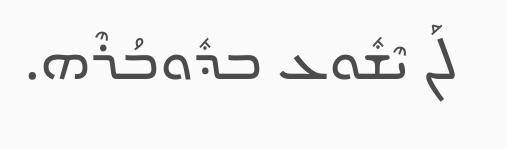ܠܰܢ ܝܶܫܽܘܥ ܒܕܽܘܒܳܪܶܗ.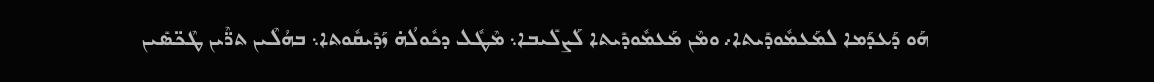ܗܰܘ ܕܰܥܕܰܡܐ ܠܡܰܥܡܽܘܕܺܝܬܐ܇ ܘܡܶܢ ܡܰܥܡܽܘܕܺܝܬܐ ܠܰܨܠܺܝܒܐ܆ ܡܶܛܽܠ ܕܟܽܘܠܳܗ̇ ܙܰܕܺܝܩܽܘܬܐ܆ ܒܗܳܠܶܝܢ ܬܪ̈ܶܝܢ ܛܶܟ̈ܣܺܝܢ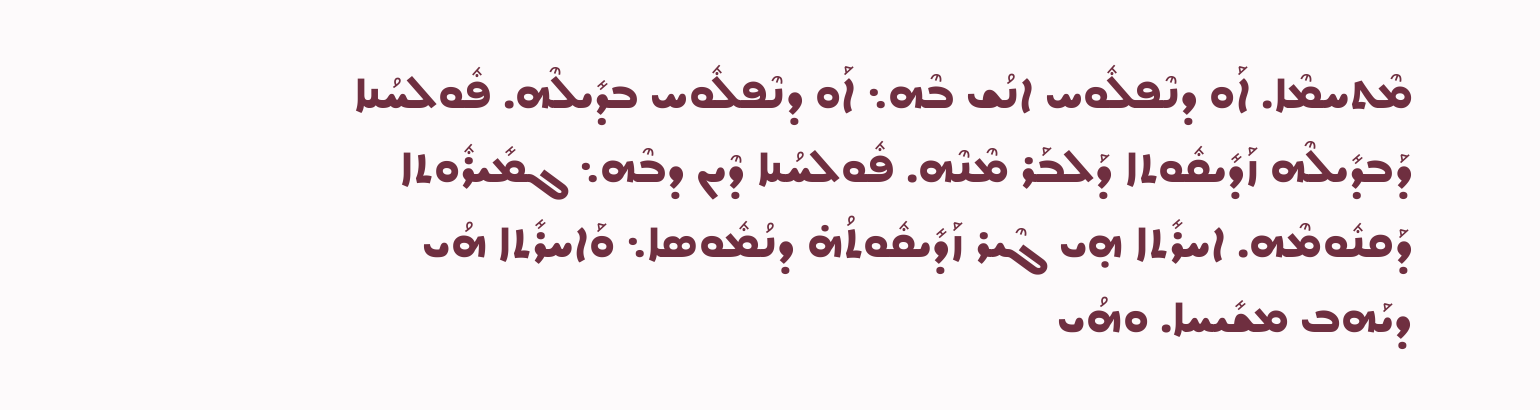ܡܶܬܚܡܶܐ. ܐܰܘ ܕܢܶܦܠܽܘܚ ܐܢܳܫ ܒܶܗ܆ ܐܰܘ ܕܢܶܦܠܽܘܚ ܒܕܺܝܠܶܗ. ܦܽܘܠܚܳܢܐ ܕܰܒܕܺܝܠܶܗ ܙܰܕܺܝܩܽܘܬܐ ܕܰܠܒܰܪ ܡܶܢܶܗ. ܦܽܘܠܚܳܢܐ ܕܶܝܢ ܕܒܶܗ܆ ܓܡܺܝܪܽܘܬܐ ܕܰܩܢܽܘܡܶܗ. ܐܚܪܺܬܐ ܗ̣ܝ ܓܶܝܪ ܙܰܕܺܝܩܽܘܬܳܗ̇ ܕܢܳܡܽܘܣܐ܆ ܘܰܐܚܪܺܬܐ ܗܳܝ ܕܝܰܗܒ ܡܫܺܝܚܐ. ܘܗܳܝ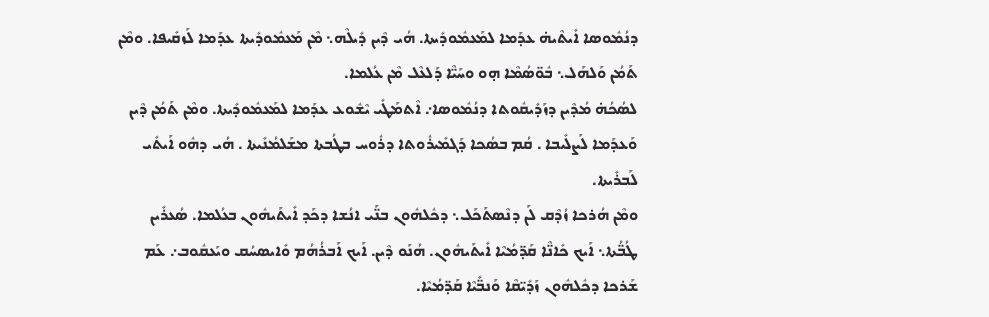ܕܢܳܡܽܘܣܐ ܐܺܝܬܶܝܗ̇ ܥܕܰܡܐ ܠܡܰܥܡܽܘܕܺܝܬܐ. ܗܳܝ ܕܶܝܢ ܕܺܝܠܶܗ܆ ܡܶܢ ܡܰܥܡܽܘܕܺܝܬܐ ܥܕܰܡܐ ܠܰܙܩܺܝܦܐ. ܘܡܶܢ ܬܰܡܳܢ ܘܰܠܗܰܠ܆ ܒܽܘ̈ܣܳܡܶܐ ܗ̣ܘ ܘܚܰܝ̈ܶܐ ܕܰܠܥܶܠ ܡܶܢ ܥܳܠܡܐ.
ܠܣܳܟܳܗ̇ ܡܳܕܶܝܢ ܕܙܰܕܺܝܩܽܘܬܐ ܕܢܳܡܽܘܣܐ܇ ܐܶܬܡܰܛܺܝ ܝܶܫܽܘܥ ܥܕܰܡܐ ܠܡܰܥܡܽܘܕܺܝܬܐ. ܘܡܶܢ ܬܰܡܳܢ ܕܶܝܢ ܘܰܥܕܰܡܐ ܠܰܨܠܺܝܒܐ . ܩܳܡ ܒܣܳܟܐ ܕܰܓܡܺܝܪܽܘܬܐ ܕܪܽܘܚ ܒܛܳܒܬܐ ܡܫܰܠܡܳܢܺܝܬܐ . ܗܳܝ ܕܗܽܘ ܐܰܝܬܺܝ ܠܰܒܪܺܝܬܐ.
ܘܡܶܢ ܗܳܪܟܐ ܙܳܕܶܩ ܠܰܢ ܕܢܶܣܬܰܟܰܠ܆ ܕܟܽܠܗܽܘܢ ܒܢ̈ܰܝ ܐܢܳܫܐ ܕܟܰܕ ܐܺܝܬܰܝܗܽܘܢ ܒܥܳܠܡܐ. ܣܳܥܪܺܝܢ ܛܳܒ̈ܳܬܐ܆ ܐܰܝܟ ܟܺܐܢ̈ܶܐ ܩܰܕ̈ܡܳܝܶܐ ܐܺܝܬܰܝܗܽܘܢ. ܗܳܢܰܘ ܕܶܝܢ. ܐܰܝܟ ܐܰܒܪܳܗܳܡ ܘܺܐܝܣܚܳܩ ܘܝܰܥܩܽܘܒ܇ ܥܰܡ ܫܰܪܟܐ ܕܟܽܠܗܽܘܢ ܙܰܕܺܝ̈ܩܶܐ ܘܰܢܒ̈ܺܝܶܐ ܩܰܕ̈ܡܳܝܶܐ.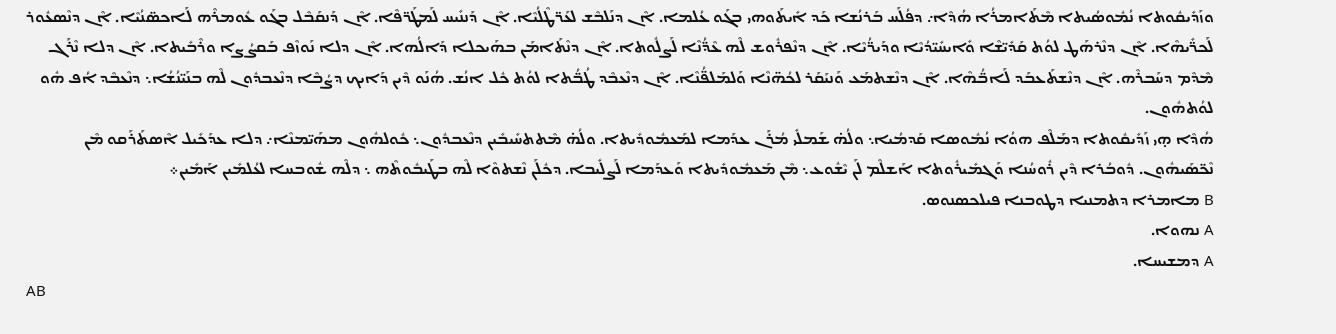ܘܙܰܕܺܝܩܽܘܬܐ ܢܳܡܽܘܣܳܝܬܐ ܡܶܬܰܐܡܪܳܐ ܗܳܕܶܐ܇ ܕܦܳܠܰܚ ܒܰܪܢܳܫܐ ܟܰܕ ܐܺܝܬܰܘܗܝ ܒܓܰܘ ܥܳܠܡܐ. ܐܶܢ ܕܢܰܠܒܶܫ ܠܥܰܪ̈ܛܶܠܳܝܶܐ. ܐܶܢ ܕܰܢܢܺܝܚ ܠܰܡܛܰܪ̈ܦܶܐ. ܐܶܢ ܕܰܢܩܰܒܶܠ ܒܓܰܘ ܥܽܘܡܪܶܗ ܠܰܐܟܣ̈ܢܳܝܶܐ. ܐܶܢ ܕܢܶܣܥܽܘܪ ܠܰܟܪ̈ܺܝܗܶܐ. ܐܶܢ ܕܢܶܪܗܰܛ ܠܘܳܬ ܩܰܕܺܝ̈ܫܶܐ ܘܺܐܝܚܺܝ̈ܕܳܝܶܐ ܘܕܰܝܪ̈ܳܝܶܐ. ܐܶܢ ܕܢܶܦܪܽܘܫ ܠܶܗ ܥܶܕ̈ܳܢܶܐ ܠܰܨܠܽܘܬܐ. ܐܶܢ ܕܢܶܬܰܐܡܰܢ ܒܗܰܝܟܠܐ ܕܰܐܠܳܗܐ. ܐܶܢ ܕܠܐ ܢܰܘܙܶܦ ܒܰܩܨܳܨܐ ܘܪܶܒܺܝܬܐ. ܐܶܢ ܕܠܐ ܢܶܪܰܓ ܡܶܕܶܡ ܕܚܰܒܪܶܗ. ܐܶܢ ܕܢܶܫܬܰܥܒܰܕ ܠܰܐܒ̈ܳܗܶܐ. ܐܶܢ ܕܢܶܫܬܡܰܥ ܘܰܢܝܰܩܰܪ ܠܟܳܗ̈ܢܶܐ ܘܰܠܡܰܠܦ̈ܳܢܶܐ. ܐܶܢ ܕܢܶܥܒܶܕ ܛܳܒ̈ܳܬܐ ܠܘܳܬ ܟܽܠ ܐܢܳܫ. ܗܳܢܰܘ ܕܶܝܢ ܕܰܐܝܟ ܕܨܳܒܶܐ ܕܢܶܥܒܕܽܘܢ ܠܶܗ ܒܢܰܝ̈ܢܳܫܳܐ܆ ܕܢܶܥܒܶܕ ܐܳܦ ܗܽܘ ܠܘܳܬܗܽܘܢ.
ܗܳܕܶܐ ܗ̣ܝ ܙܰܕܺܝܩܽܘܬܐ ܕܡܰܠܶܦ ܗܘܳܐ ܢܳܡܽܘܣܐ ܩܰܕܡܳܝܐ܆ ܘܠܳܗ̇ ܫܰܡܠܺܝ ܡܳܪܰܢ ܥܕܰܡܐ ܠܡܰܥܡܽܘܕܺܝܬܐ. ܘܠܳܗ̇ ܡܶܬܬܚܺܝܒܺܝܢ ܕܢܶܥܒܕܽܘܢ܆ ܟܽܘܠܗܽܘܢ ܡܗܰܝ̈ܡܢܶܐ܇ ܕܠܐ ܥܕܰܟܺܝܠ ܐܶܣܬܰܪܰܩܘ ܡܶܢ ܢܶܟ̈ܣܰܝܗܽܘܢ. ܕܽܘܒܳܪܐ ܕܶܝܢ ܪܽܘܚܳܢܐ ܘܰܓܡܺܝܪܽܘܬܐ ܐܰܫܠܶܡ ܠܰܢ ܝܶܫܽܘܥ܆ ܡܶܢ ܡܰܥܡܽܘܕܺܝܬܐ ܘܰܥܕܰܡܐ ܠܰܨܠܺܝܒܐ. ܕܟܽܠܰܢ ܢܶܫܬܘܶܐ ܠܶܗ ܒܛܰܝܒܽܘܬܶܗ ܆ ܕܠܶܗ ܫܽܘܒܚܐ ܠܥܳܠܡܺܝܢ ܐܰܡܺܝܢ܀
B ܡܐܡܪܐ ܕܬܡܢܝܐ ܕܛܘܒܢܐ ܦܝܠܟܣܢܘܣ.
A ܢܗܘܐ.
A ܕܡܫܝܚܐ.
AB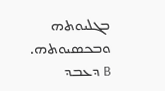ܒܓܠܝܘܬܗ ܘܒܟܣܝܘܬܗ.
B ܕܥܒܕ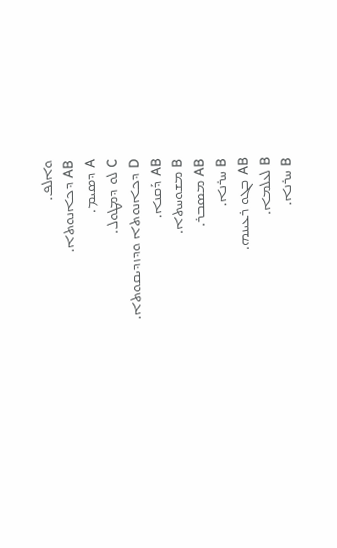ܘܐܠܦ.
AB ܕܟܐܢܘܬܐ.
A ܕܣܝܡ.
C ܠܘ ܕܡܛܘܠ.
D ܕܟܐܢܘܬܐ ܘܕܙܕܝܩܘܬܐ.
AB ܕܰܩܢܐ.
B ܡܫܘܚܬܐ.
AB ܡܣܒܪ.
B ܚܪܢܐ.
AB ܒܓܘ ܪܥܝܢܗ.
B ܠܥܠܡܐ.
B ܚܪܢܐ.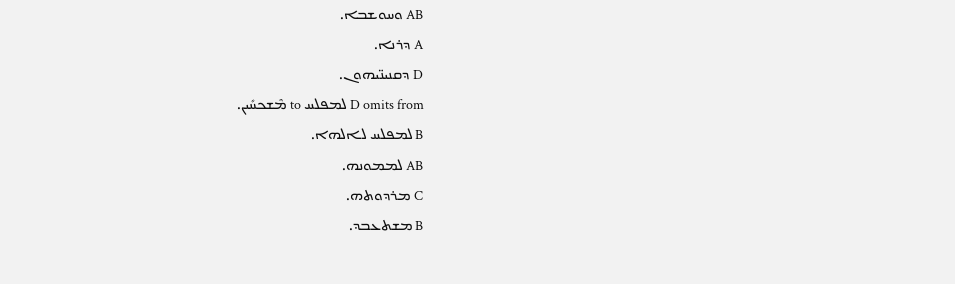AB ܘܚܘܫܒܐ.
A ܕܪܢܐ.
D ܕܩܢܝܢ̈ܝܗܘܢ.
D omits from ܠܡܦܠܚ to ܡܶܫܟܚܺܝܢ.
B ܠܡܦܠܚ ܠܐܠܗܐ.
AB ܠܡܡܘܢܗ.
C ܡܪܕܘܬܗ.
B ܡܫܬܥܒܕ.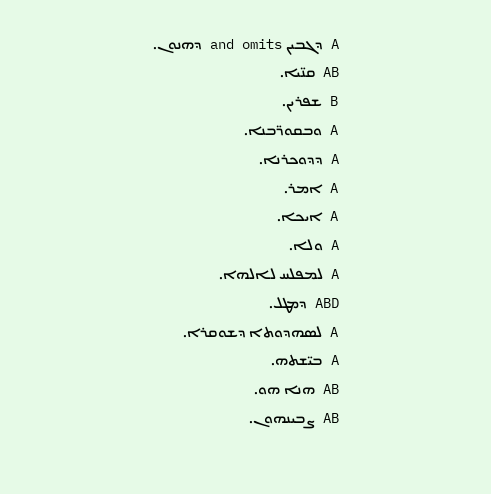A ܕܓܒܝܢ and omits ܕܗܢܘܢ.
AB ܩܢ̈ܝܐ.
B ܫܦܪܝܢ.
A ܘܒܩܘܖ̈ܒܢܐ.
A ܕܕܘܟܪܢܐ.
A ܐܡܪ.
A ܐܝܟܐ.
A ܘܠܐ.
A ܠܡܦܠܚ ܠܐܠܗܐ.
ABD ܕܡܛܠ.
A ܠܣܗܕܘܬܐ ܕܫܘܩܪܐ.
A ܒܝ̈ܫܬܗ.
AB ܗܢܐ ܗܘ.
AB ܨܒܝܢܗܘܢ.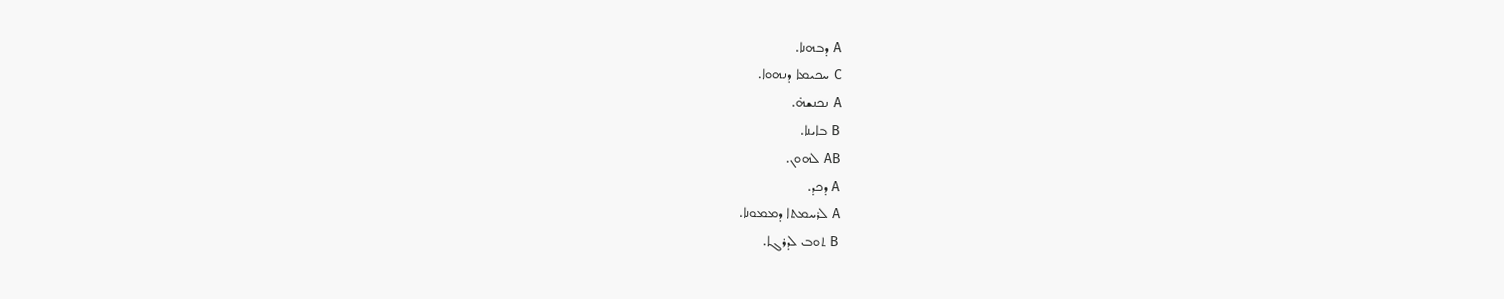A ܕܒܗܢܐ.
C ܚܟܝܡܐ ܕܢܗܘܐ.
A ܢܟܢܫܗ̇.
B ܒܐܝܢܐ.
AB ܠܗܘܢ.
A ܕܟܕ.
A ܠܪܚܡܬܐ ܕܡܡܘܢܐ.
B ܬܘܒ ܠܕܪܓܐ.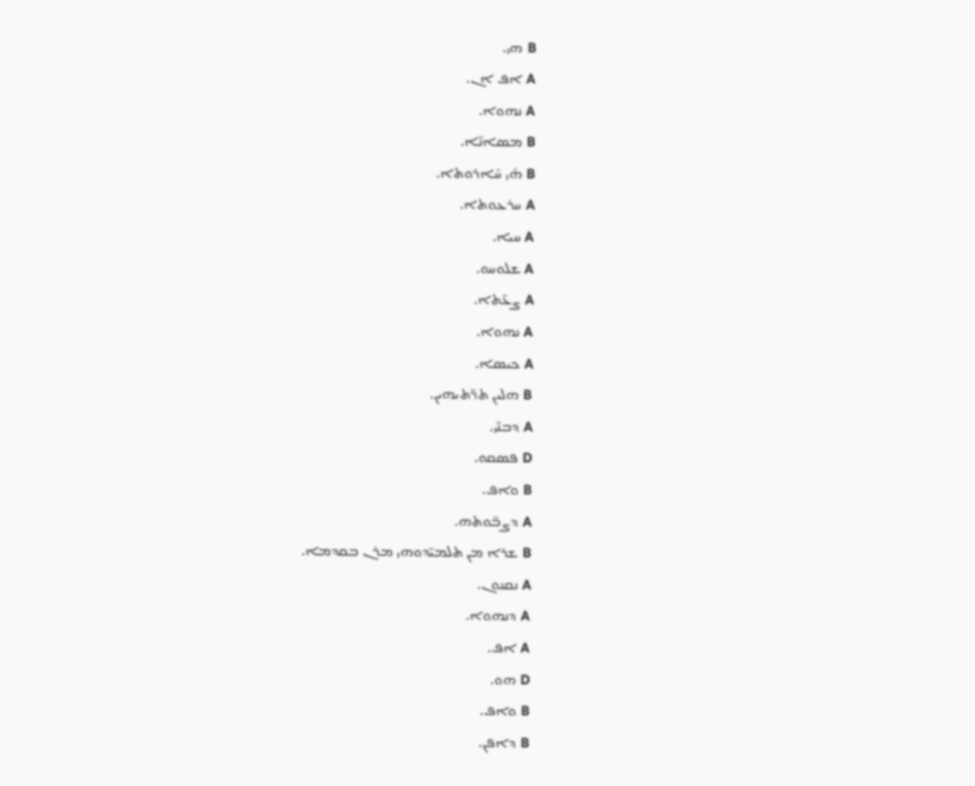B ܗܝ.
A ܐܦ ܐܢ.
A ܢܗܘܐ.
B ܡܣܐܢ̈ܐ.
B ܗܺܝ ܚܺܐܪܘܬܐ.
A ܚܪܥܘܬܐ.
A ܚܝܐ.
A ܫܠܘܚܘ.
A ܨܥ̈ܬܐ.
A ܢܗܘܐ.
A ܟܝܣܐ.
B ܗܠܝܢ ܬܖ̈ܬܝܗܝܢ.
A ܕܒܢ̈ܝ.
D ܦܣܩܘ.
B ܘܐܦ.
A ܕܨܒ̈ܘܬܗ.
B ܫܪܐ ܡܢ ܬܠܡܝ̈ܕܘܗܝ ܡܪܢ ܒܩܕܡܐ.
A ܢܩܢܘܢ.
A ܕܢܗܘܐ.
A ܐܦ.
D ܗܘ.
B ܘܐܦ.
B ܕܐܦܢ.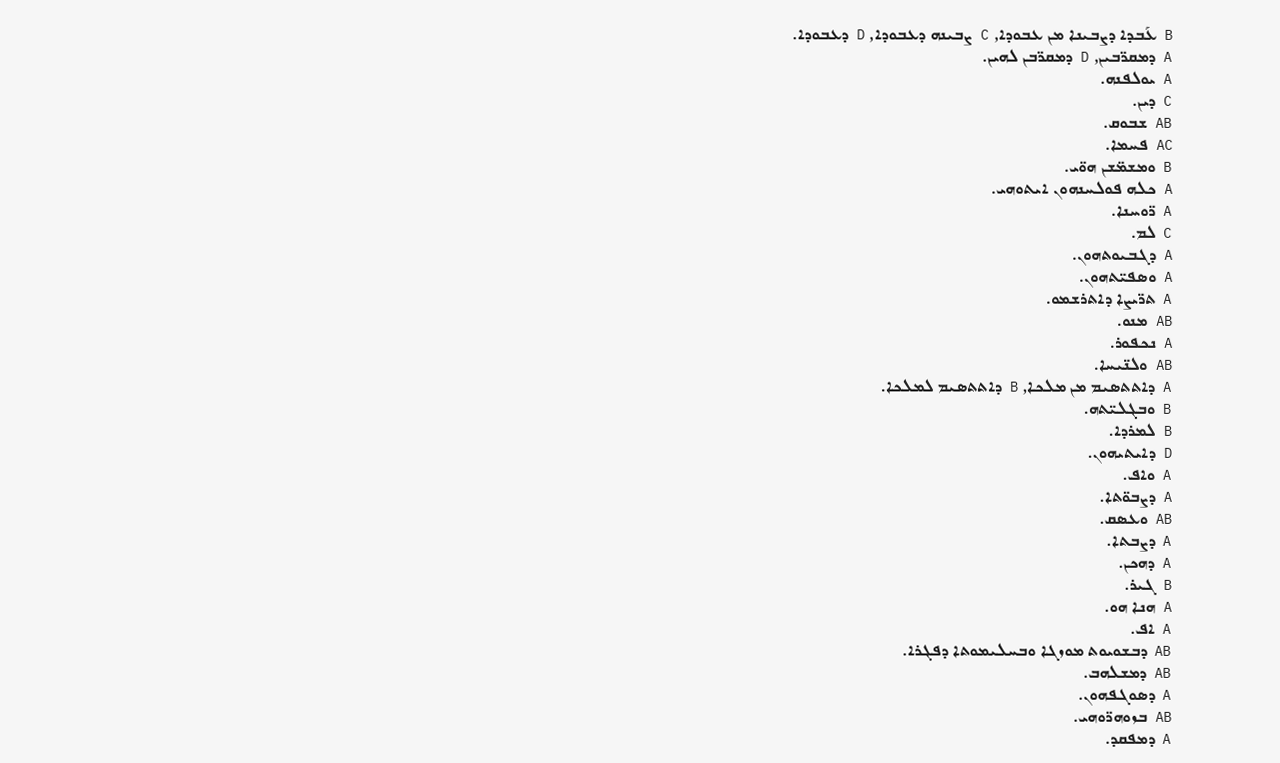B ܥܰܒܕܐ ܕܨܒܝܢܐ ܡܢ ܥܒܘܕܐ, C ܨܒܝܢܗ ܕܥܒܘܕܐ, D ܕܥܒܘܕܐ.
A ܕܡܩܖ̈ܒܝܢ, D ܕܡܩܖ̈ܒܢ ܠܗܝܢ.
A ܝܘܠܦܢܗ.
C ܕܝܢ.
AB ܫܒܘܩ.
AC ܦܚܡܐ.
B ܘܡܫܡ̈ܫܢ ܗܘ̈ܝ.
A ܟܠܗ ܦܘܠܚܢܗܘܢ ܐܝܬܘܗܝ.
A ܖ̈ܘܚܢܐ.
C ܠܡ.
A ܕܓܒܝܘܬܗܘܢ.
A ܘܣܦܝ̈ܬܗܘܢ.
A ܬܖ̈ܝܨܐ ܕܐܬܪܫܡܘ.
AB ܡܢܘ.
A ܢܟܦܘܪ.
AB ܘܠܢ̈ܝܚܐ.
A ܕܐܬܬܣܝܡ ܡܢ ܡܠܟܐ, B ܕܐܬܬܣܝܡ ܠܡܠܟܐ.
B ܘܒܓܠܝ̈ܬܗ.
B ܠܡܪܕܐ.
D ܕܐܝܬܝܗܘܢ.
A ܘܐܦ.
A ܕܨܒܘ̈ܬܐ.
AB ܘܥܣܩ.
A ܕܨܒܬܐ.
A ܕܗܟܢ.
B ܓܝܪ.
A ܗܢܐ ܗܘ.
A ܐܦ.
AB ܕܒܫܘܝܘܬ ܡܘܙܓܐ ܘܒܚܠܝܡܘܬܐ ܕܦܓܪܐ.
AB ܕܡܫܠܗܒ.
A ܕܣܘܓܦܗܘܢ.
AB ܒܙܘܗܖ̈ܘܗܝ.
A ܕܡܦܩܕ.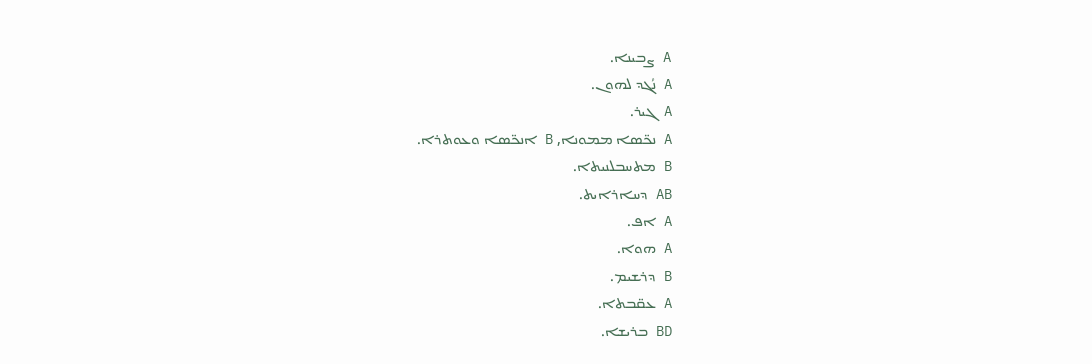A ܨܒܝܢܐ.
A ܢܳܓܕ ܠܗܘܢ.
A ܓܝܪ.
A ܢܟ̈ܣܐ ܡܡܘܢܐ, B ܐܢܟ̈ܣܐ ܘܥܘܬܪܐ.
B ܡܬܚܒܠܢܝܬܐ.
AB ܕܚܐܪܐܝܬ.
A ܐܦ.
A ܗܘܐ.
B ܕܪܫܝܡ.
A ܥܩ̈ܒܬܐ.
BD ܒܪܝܫܐ.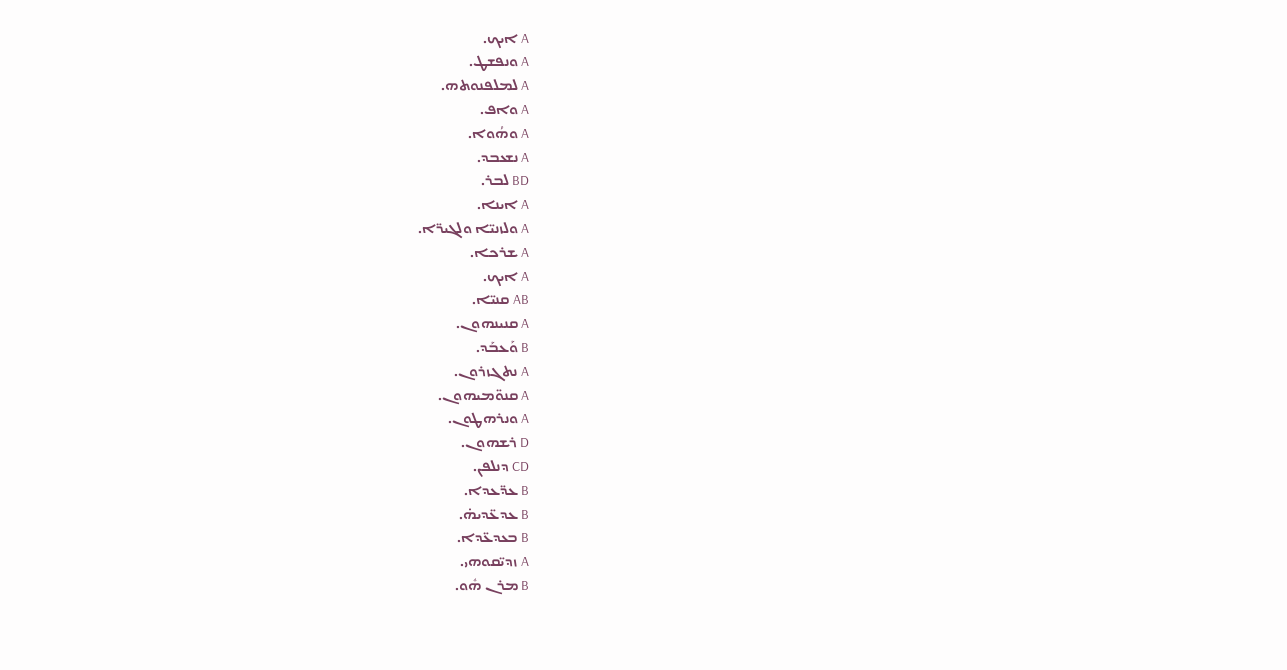A ܐܝܟ.
A ܘܢܦܫܛ.
A ܠܡܠܦܢܘܬܗ.
A ܘܐܦ.
A ܘܗܳܘܐ.
A ܢܫܥܒܕ.
BD ܠܒܪ.
A ܐܝܢܐ.
A ܘܠܙܢܝ̈ܐ ܘܠܓܝܖ̈ܐ.
A ܫܪܟܐ.
A ܐܝܟ.
AB ܩܢܝ̈ܐ.
A ܩܢܝܢܗܘܢ.
B ܘܰܥܒܰܕ.
A ܢܬܓܙܪܘܢ.
A ܩܢܘ̈ܡܝܗܘܢ.
A ܘܢܪܗܛܘܢ.
D ܪܫܗܘܢ.
CD ܕܢܠܦܢ.
B ܥܕ̈ܥܕܐ.
B ܥܕܥ̈ܕܝܗ̇.
B ܒܥܕܥ̈ܕܐ.
A ܙܕܝ̈ܩܘܗܝ.
B ܡܪܢ ܗܽܘ.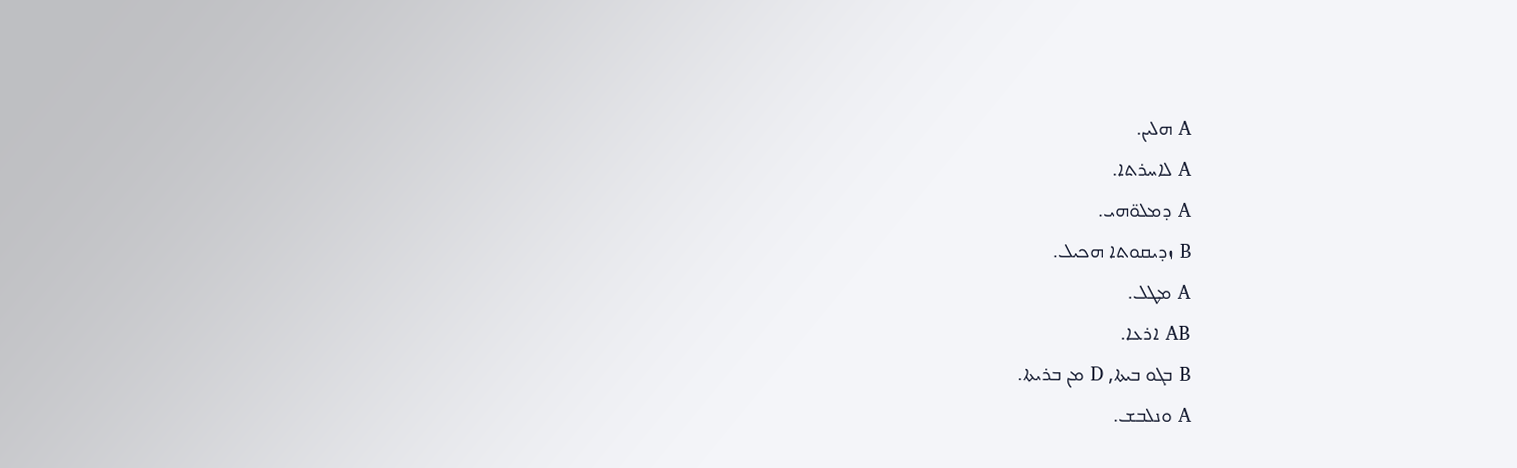A ܗܠܝܢ.
A ܠܐܚܪܬܐ.
A ܕܡܠܘ̈ܗܝ.
B ܙܕܝܩܘܬܐ ܗܟܝܠ.
A ܡܛܠ.
AB ܐܪܥܐ.
B ܒܓܘ ܒܝܬܐ, D ܡܢ ܒܪܝܬܐ.
A ܘܢܠܒܫ.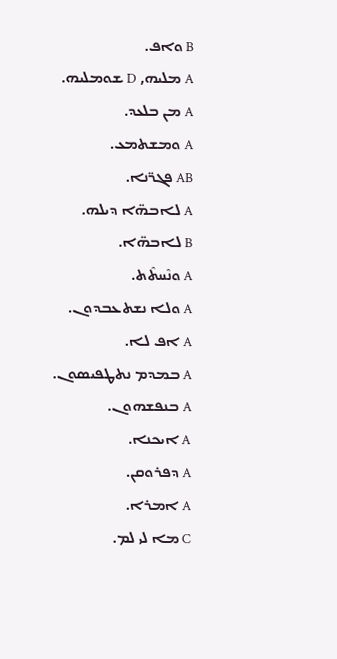B ܘܐܦ.
A ܡܠܝܗ, D ܫܘܡܠܝܗ.
A ܡܢ ܒܠܥܕ.
A ܘܡܫܬܡܥ.
AB ܦܓܖ̈ܢܐ.
A ܠܐܒܗ̈ܐ ܕܝܠܗ.
B ܠܐܒܗ̈ܐ.
A ܘܢܶܚܬܶܬ.
A ܘܠܐ ܢܫܬܥܒܕܘܢ.
A ܐܦ ܠܐ.
A ܒܡܕܡ ܢܬܛܦܝܣܘܢ.
A ܒܢܦܫܗܘܢ.
A ܐܝܟܢܐ.
A ܕܦܪܘܩܢ.
A ܐܡܪܐ.
C ܡܐ ܠܝ ܠܡ.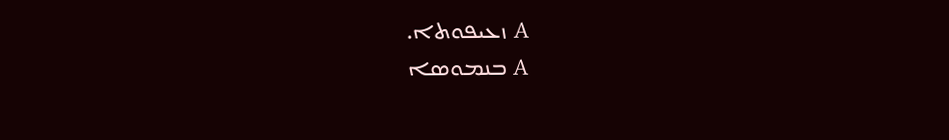A ܙܥܝܦܘܬܐ.
A ܒܢܡܘܣܐ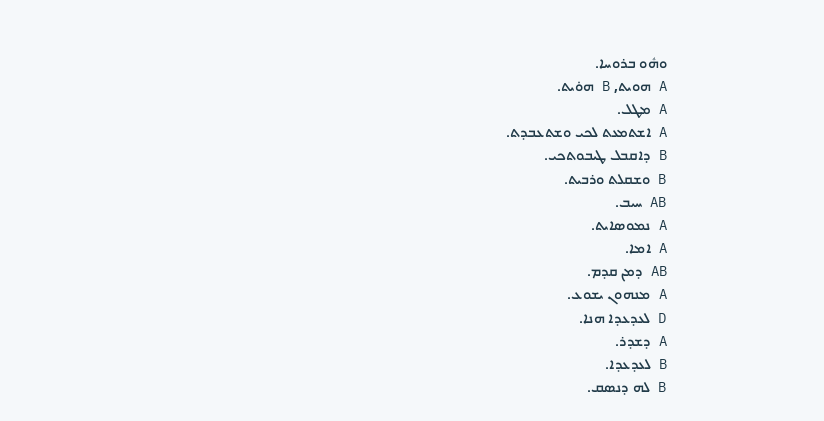ܘܗܽܘ ܒܪܘܚܐ.
A ܗܘܝܬ, B ܗܘ̇ܝܬ.
A ܡܛܠ.
A ܐܫܬܡܥܬ ܠܟܝ ܘܫܬܥܒܕܬ.
B ܕܐܩܒܠ ܛܝܒܘܬܟܝ.
B ܘܫܩܠܬ ܘܪܒܝܬ.
AB ܚܝܒ.
A ܢܡܘܣܐܝܬ.
A ܐܡܐ.
AB ܕܡܢ ܩܕܡ.
A ܡܢܗܘܢ ܝܫܘܥ.
D ܠܥܕܥܕܐ ܗܢܐ.
A ܕܫܕܪ.
B ܠܥܕܥܕܐ.
B ܠܗ ܕܢܣܩ.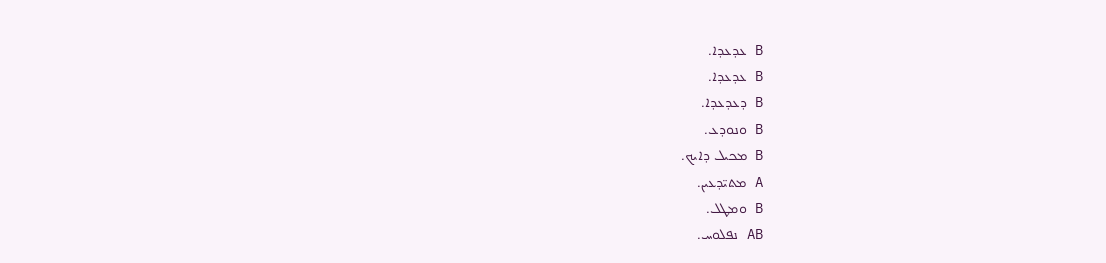B ܥܕܥܕܐ.
B ܥܕܥܕܐ.
B ܕܥܕܥܕܐ.
B ܘܢܘܕܥ.
B ܡܟܝܠ ܕܐܝܟ.
A ܡܬܝ̈ܕܥܝܢ.
B ܘܡܛܠ.
AB ܢܦܠܘܚ.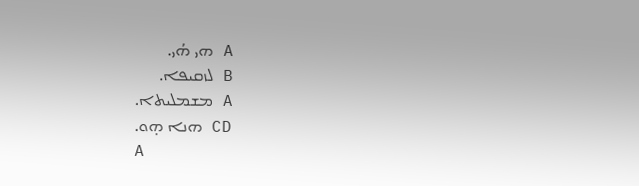A ܗܝ ܗܳܝ.
B ܠܙܩܝܦܐ.
A ܡܫܡܠܝܬܐ.
CD ܗܢܐ ܗ̣ܘ.
A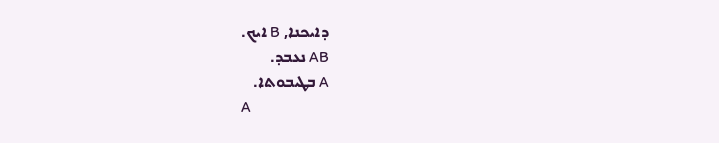ܕܐܝܟܢܐ, B ܐܝܟ.
AB ܢܥܒܕ.
A ܒܛܝܒܘܬܐ.
A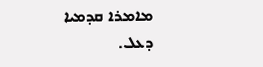ܡܐܡܪܐ ܩܕܡܝܐ ܕܥܠ.